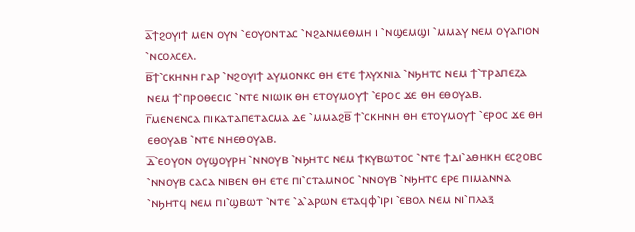ⲁ̅ϯϩⲟⲩⲓϯ ⲙⲉⲛ ⲟⲩⲛ ⳿ⲉⲟⲩⲟⲛⲧⲁⲥ ⳿ⲛϩⲁⲛⲙⲉⲑⲙⲏ ⲓ ⳿ⲛϣⲉⲙϣⲓ ⳿ⲙⲙⲁⲩ ⲛⲉⲙ ⲟⲩⲁⲅⲓⲟⲛ ⳿ⲛⲥⲟⲗⲥⲉⲗ.
ⲃ̅ϯ⳿ⲥⲕⲏⲛⲏ ⲅⲁⲣ ⳿ⲛϩⲟⲩⲓϯ ⲁⲩⲙⲟⲛⲕⲥ ⲑⲏ ⲉⲧⲉ ϯⲗⲩⲭⲛⲓⲁ ⳿ⲛϧⲏⲧⲥ ⲛⲉⲙ ϯ⳿ⲧⲣⲁⲡⲉⲍⲁ ⲛⲉⲙ ϯ⳿ⲡⲣⲟⲑⲉⲥⲓⲥ ⳿ⲛⲧⲉ ⲛⲓⲱⲓⲕ ⲑⲏ ⲉⲧⲟⲩⲙⲟⲩϯ ⳿ⲉⲣⲟⲥ ϫⲉ ⲑⲏ ⲉⲑⲟⲩⲁⲃ.
ⲅ̅ⲙⲉⲛⲉⲛⲥⲁ ⲡⲓⲕⲁⲧⲁⲡⲉⲧⲁⲥⲙⲁ ⲇⲉ ⳿ⲙⲙⲁϩⲃ̅ ϯ⳿ⲥⲕⲏⲛⲏ ⲑⲏ ⲉⲧⲟⲩⲙⲟⲩϯ ⳿ⲉⲣⲟⲥ ϫⲉ ⲑⲏ ⲉⲑⲟⲩⲁⲃ ⳿ⲛⲧⲉ ⲛⲏⲉⲑⲟⲩⲁⲃ.
ⲇ̅⳿ⲉⲟⲩⲟⲛ ⲟⲩϣⲟⲩⲣⲏ ⳿ⲛⲛⲟⲩⲃ ⳿ⲛϧⲏⲧⲥ ⲛⲉⲙ ϯⲕⲩⲃⲱⲧⲟⲥ ⳿ⲛⲧⲉ ϯⲇⲓ⳿ⲁⲑⲏⲕⲏ ⲉⲥϩⲟⲃⲥ ⳿ⲛⲛⲟⲩⲃ ⲥⲁⲥⲁ ⲛⲓⲃⲉⲛ ⲑⲏ ⲉⲧⲉ ⲡⲓ⳿ⲥⲧⲁⲙⲛⲟⲥ ⳿ⲛⲛⲟⲩⲃ ⳿ⲛϧⲏⲧⲥ ⲉⲣⲉ ⲡⲓⲙⲁⲛⲛⲁ ⳿ⲛϧⲏⲧϥ ⲛⲉⲙ ⲡⲓ⳿ϣⲃⲱⲧ ⳿ⲛⲧⲉ ⳿ⲁ⳿ⲁⲣⲱⲛ ⲉⲧⲁϥⲫ⳿ⲓⲣⲓ ⳿ⲉⲃⲟⲗ ⲛⲉⲙ ⲛⲓ⳿ⲡⲗⲁⲝ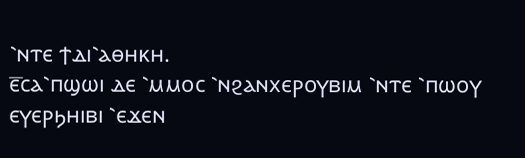⳿ⲛⲧⲉ ϯⲇⲓ⳿ⲁⲑⲏⲕⲏ.
ⲉ̅ⲥⲁ⳿ⲡϣⲱⲓ ⲇⲉ ⳿ⲙⲙⲟⲥ ⳿ⲛϩⲁⲛⲭⲉⲣⲟⲩⲃⲓⲙ ⳿ⲛⲧⲉ ⳿ⲡⲱⲟⲩ ⲉⲩⲉⲣϧⲏⲓⲃⲓ ⳿ⲉϫⲉⲛ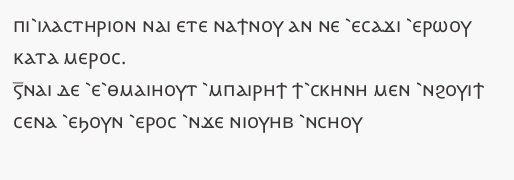ⲡⲓ⳿ⲓⲗⲁⲥⲧⲏⲣⲓⲟⲛ ⲛⲁⲓ ⲉⲧⲉ ⲛⲁϯⲛⲟⲩ ⲁⲛ ⲛⲉ ⳿ⲉⲥⲁϫⲓ ⳿ⲉⲣⲱⲟⲩ ⲕⲁⲧⲁ ⲙⲉⲣⲟⲥ.
ⲋ̅ⲛⲁⲓ ⲇⲉ ⳿ⲉ⳿ⲑⲙⲁⲓⲏⲟⲩⲧ ⳿ⲙⲡⲁⲓⲣⲏϯ ϯ⳿ⲥⲕⲏⲛⲏ ⲙⲉⲛ ⳿ⲛϩⲟⲩⲓϯ ⲥⲉⲛⲁ ⳿ⲉϧⲟⲩⲛ ⳿ⲉⲣⲟⲥ ⳿ⲛϫⲉ ⲛⲓⲟⲩⲏⲃ ⳿ⲛⲥⲏⲟⲩ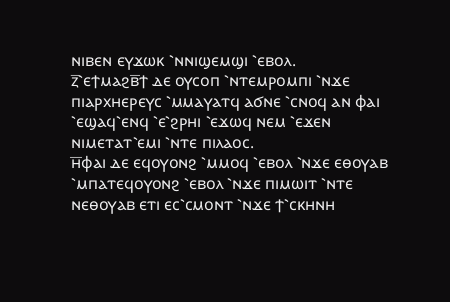ⲛⲓⲃⲉⲛ ⲉⲩϫⲱⲕ ⳿ⲛⲛⲓϣⲉⲙϣⲓ ⳿ⲉⲃⲟⲗ.
ⲍ̅⳿ⲉϯⲙⲁϩⲃ̅ϯ ⲇⲉ ⲟⲩⲥⲟⲡ ⳿ⲛⲧⲉⲙⲣⲟⲙⲡⲓ ⳿ⲛϫⲉ ⲡⲓⲁⲣⲭⲏⲉⲣⲉⲩⲥ ⳿ⲙⲙⲁⲩⲁⲧϥ ⲁϭⲛⲉ ⳿ⲥⲛⲟϥ ⲁⲛ ⲫⲁⲓ ⳿ⲉϣⲁϥ⳿ⲉⲛϥ ⳿ⲉ⳿ϩⲣⲏⲓ ⳿ⲉϫⲱϥ ⲛⲉⲙ ⳿ⲉϫⲉⲛ ⲛⲓⲙⲉⲧⲁⲧ⳿ⲉⲙⲓ ⳿ⲛⲧⲉ ⲡⲓⲗⲁⲟⲥ.
ⲏ̅ⲫⲁⲓ ⲇⲉ ⲉϥⲟⲩⲟⲛϩ ⳿ⲙⲙⲟϥ ⳿ⲉⲃⲟⲗ ⳿ⲛϫⲉ ⲉⲑⲟⲩⲁⲃ ⳿ⲙⲡⲁⲧⲉϥⲟⲩⲟⲛϩ ⳿ⲉⲃⲟⲗ ⳿ⲛϫⲉ ⲡⲓⲙⲱⲓⲧ ⳿ⲛⲧⲉ ⲛⲉⲑⲟⲩⲁⲃ ⲉⲧⲓ ⲉⲥ⳿ⲥⲙⲟⲛⲧ ⳿ⲛϫⲉ ϯ⳿ⲥⲕⲏⲛⲏ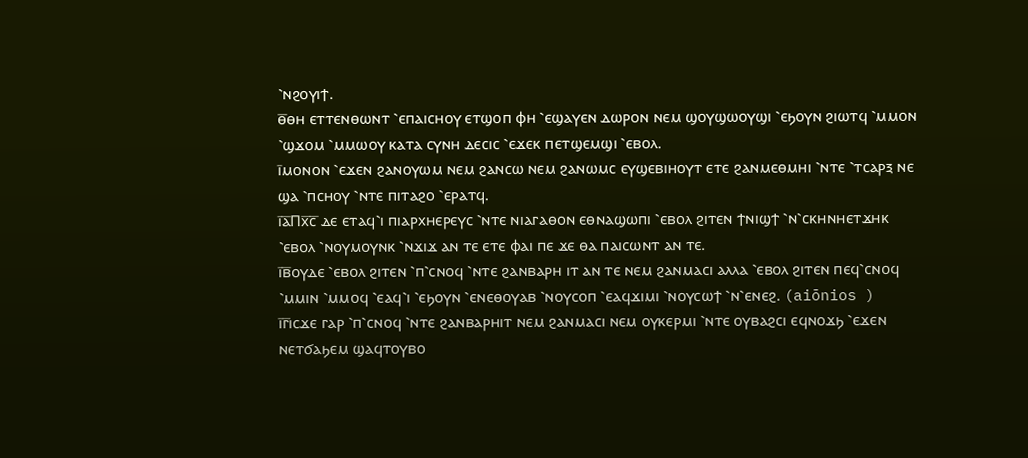⳿ⲛϩⲟⲩⲓϯ.
ⲑ̅ⲑⲏ ⲉⲧⲧⲉⲛⲑⲱⲛⲧ ⳿ⲉⲡⲁⲓⲥⲏⲟⲩ ⲉⲧϣⲟⲡ ⲫⲏ ⳿ⲉϣⲁⲩⲉⲛ ⲇⲱⲣⲟⲛ ⲛⲉⲙ ϣⲟⲩϣⲱⲟⲩϣⲓ ⳿ⲉϧⲟⲩⲛ ϩⲓⲱⲧϥ ⳿ⲙⲙⲟⲛ ⳿ϣϫⲟⲙ ⳿ⲙⲙⲱⲟⲩ ⲕⲁⲧⲁ ⲥⲩⲛⲏ ⲇⲉⲥⲓⲥ ⳿ⲉϫⲉⲕ ⲡⲉⲧϣⲉⲙϣⲓ ⳿ⲉⲃⲟⲗ.
ⲓ̅ⲙⲟⲛⲟⲛ ⳿ⲉϫⲉⲛ ϩⲁⲛⲟⲩⲱⲙ ⲛⲉⲙ ϩⲁⲛⲥⲱ ⲛⲉⲙ ϩⲁⲛⲱⲙⲥ ⲉⲩϣⲉⲃⲓⲏⲟⲩⲧ ⲉⲧⲉ ϩⲁⲛⲙⲉⲑⲙⲏⲓ ⳿ⲛⲧⲉ ⳿ⲧⲥⲁⲣⲝ ⲛⲉ ϣⲁ ⳿ⲡⲥⲏⲟⲩ ⳿ⲛⲧⲉ ⲡⲓⲧⲁϩⲟ ⳿ⲉⲣⲁⲧϥ.
ⲓ̅ⲁ̅Ⲡⲭ̅ⲥ̅ ⲇⲉ ⲉⲧⲁϥ⳿ⲓ ⲡⲓⲁⲣⲭⲏⲉⲣⲉⲩⲥ ⳿ⲛⲧⲉ ⲛⲓⲁⲅⲁⲑⲟⲛ ⲉⲑⲛⲁϣⲱⲡⲓ ⳿ⲉⲃⲟⲗ ϩⲓⲧⲉⲛ ϯⲛⲓϣϯ ⳿ⲛ⳿ⲥⲕⲏⲛⲏⲉⲧϫⲏⲕ ⳿ⲉⲃⲟⲗ ⳿ⲛⲟⲩⲙⲟⲩⲛⲕ ⳿ⲛϫⲓϫ ⲁⲛ ⲧⲉ ⲉⲧⲉ ⲫⲁⲓ ⲡⲉ ϫⲉ ⲑⲁ ⲡⲁⲓⲥⲱⲛⲧ ⲁⲛ ⲧⲉ.
ⲓ̅ⲃ̅ⲟⲩⲇⲉ ⳿ⲉⲃⲟⲗ ϩⲓⲧⲉⲛ ⳿ⲡ⳿ⲥⲛⲟϥ ⳿ⲛⲧⲉ ϩⲁⲛⲃⲁⲣⲏ ⲓⲧ ⲁⲛ ⲧⲉ ⲛⲉⲙ ϩⲁⲛⲙⲁⲥⲓ ⲁⲗⲗⲁ ⳿ⲉⲃⲟⲗ ϩⲓⲧⲉⲛ ⲡⲉϥ⳿ⲥⲛⲟϥ ⳿ⲙⲙⲓⲛ ⳿ⲙⲙⲟϥ ⳿ⲉⲁϥ⳿ⲓ ⳿ⲉϧⲟⲩⲛ ⳿ⲉⲛⲉⲑⲟⲩⲁⲃ ⳿ⲛⲟⲩⲥⲟⲡ ⳿ⲉⲁϥϫⲓⲙⲓ ⳿ⲛⲟⲩⲥⲱϯ ⳿ⲛ⳿ⲉⲛⲉϩ. (aiōnios )
ⲓ̅ⲅ̅ⲓⲥϫⲉ ⲅⲁⲣ ⳿ⲡ⳿ⲥⲛⲟϥ ⳿ⲛⲧⲉ ϩⲁⲛⲃⲁⲣⲏⲓⲧ ⲛⲉⲙ ϩⲁⲛⲙⲁⲥⲓ ⲛⲉⲙ ⲟⲩⲕⲉⲣⲙⲓ ⳿ⲛⲧⲉ ⲟⲩⲃⲁϩⲥⲓ ⲉϥⲛⲟϫϧ ⳿ⲉϫⲉⲛ ⲛⲉⲧϭⲁϧⲉⲙ ϣⲁϥⲧⲟⲩⲃⲟ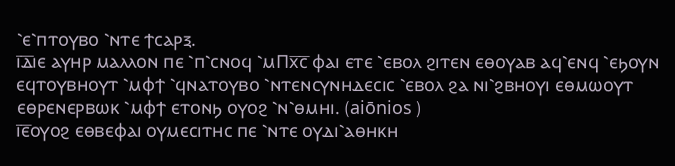⳿ⲉ⳿ⲡⲧⲟⲩⲃⲟ ⳿ⲛⲧⲉ ϯⲥⲁⲣⲝ.
ⲓ̅ⲇ̅ⲓⲉ ⲁⲩⲏⲣ ⲙⲁⲗⲗⲟⲛ ⲡⲉ ⳿ⲡ⳿ⲥⲛⲟϥ ⳿ⲙⲠⲭ̅ⲥ̅ ⲫⲁⲓ ⲉⲧⲉ ⳿ⲉⲃⲟⲗ ϩⲓⲧⲉⲛ ⲉⲑⲟⲩⲁⲃ ⲁϥ⳿ⲉⲛϥ ⳿ⲉϧⲟⲩⲛ ⲉϥⲧⲟⲩⲃⲏⲟⲩⲧ ⳿ⲙⲫϯ ⳿ϥⲛⲁⲧⲟⲩⲃⲟ ⳿ⲛⲧⲉⲛⲥⲩⲛⲏⲇⲉⲥⲓⲥ ⳿ⲉⲃⲟⲗ ϩⲁ ⲛⲓ⳿ϩⲃⲏⲟⲩⲓ ⲉⲑⲙⲱⲟⲩⲧ ⲉⲑⲣⲉⲛⲉⲣⲃⲱⲕ ⳿ⲙⲫϯ ⲉⲧⲟⲛϧ ⲟⲩⲟϩ ⳿ⲛ⳿ⲑⲙⲏⲓ. (aiōnios )
ⲓ̅ⲉ̅ⲟⲩⲟϩ ⲉⲑⲃⲉⲫⲁⲓ ⲟⲩⲙⲉⲥⲓⲧⲏⲥ ⲡⲉ ⳿ⲛⲧⲉ ⲟⲩⲇⲓ⳿ⲁⲑⲏⲕⲏ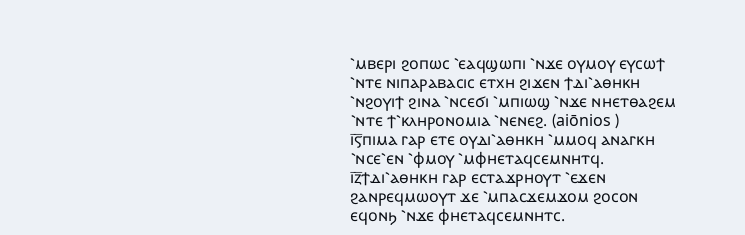⳿ⲙⲃⲉⲣⲓ ϩⲟⲡⲱⲥ ⳿ⲉⲁϥϣⲱⲡⲓ ⳿ⲛϫⲉ ⲟⲩⲙⲟⲩ ⲉⲩⲥⲱϯ ⳿ⲛⲧⲉ ⲛⲓⲡⲁⲣⲁⲃⲁⲥⲓⲥ ⲉⲧⲭⲏ ϩⲓϫⲉⲛ ϯⲇⲓ⳿ⲁⲑⲏⲕⲏ ⳿ⲛϩⲟⲩⲓϯ ϩⲓⲛⲁ ⳿ⲛⲥⲉϭⲓ ⳿ⲙⲡⲓⲱϣ ⳿ⲛϫⲉ ⲛⲏⲉⲧⲑⲁϩⲉⲙ ⳿ⲛⲧⲉ ϯ⳿ⲕⲗⲏⲣⲟⲛⲟⲙⲓⲁ ⳿ⲛⲉⲛⲉϩ. (aiōnios )
ⲓ̅ⲋ̅ⲡⲓⲙⲁ ⲅⲁⲣ ⲉⲧⲉ ⲟⲩⲇⲓ⳿ⲁⲑⲏⲕⲏ ⳿ⲙⲙⲟϥ ⲁⲛⲁⲅⲕⲏ ⳿ⲛⲥⲉ⳿ⲉⲛ ⳿ⲫⲙⲟⲩ ⳿ⲙⲫⲏⲉⲧⲁϥⲥⲉⲙⲛⲏⲧϥ.
ⲓ̅ⲍ̅ϯⲇⲓ⳿ⲁⲑⲏⲕⲏ ⲅⲁⲣ ⲉⲥⲧⲁϫⲣⲏⲟⲩⲧ ⳿ⲉϫⲉⲛ ϩⲁⲛⲣⲉϥⲙⲱⲟⲩⲧ ϫⲉ ⳿ⲙⲡⲁⲥϫⲉⲙϫⲟⲙ ϩⲟⲥⲟⲛ ⲉϥⲟⲛϧ ⳿ⲛϫⲉ ⲫⲏⲉⲧⲁϥⲥⲉⲙⲛⲏⲧⲥ.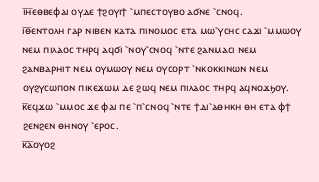ⲓ̅ⲏ̅ⲉⲑⲃⲉⲫⲁⲓ ⲟⲩⲇⲉ ϯϩⲟⲩⲓϯ ⳿ⲙⲡⲉⲥⲧⲟⲩⲃⲟ ⲁϭⲛⲉ ⳿ⲥⲛⲟϥ.
ⲓ̅ⲑ̅ⲉⲛⲧⲟⲗⲏ ⲅⲁⲣ ⲛⲓⲃⲉⲛ ⲕⲁⲧⲁ ⲡⲓⲛⲟⲙⲟⲥ ⲉⲧⲁ ⲙⲱ⳿ⲩⲥⲏⲥ ⲥⲁϫⲓ ⳿ⲙⲙⲱⲟⲩ ⲛⲉⲙ ⲡⲓⲗⲁⲟⲥ ⲧⲏⲣϥ ⲁϥϭⲓ ⳿ⲛⲟⲩ⳿ⲥⲛⲟϥ ⳿ⲛⲧⲉ ϩⲁⲛⲙⲁⲥⲓ ⲛⲉⲙ ϩⲁⲛⲃⲁⲣⲏⲓⲧ ⲛⲉⲙ ⲟⲩⲙⲱⲟⲩ ⲛⲉⲙ ⲟⲩⲥⲟⲣⲧ ⳿ⲛⲕⲟⲕⲕⲓⲛⲱⲛ ⲛⲉⲙ ⲟⲩϩⲩⲥⲱⲡⲟⲛ ⲡⲓⲕⲉϫⲱⲙ ⲇⲉ ϩⲱϥ ⲛⲉⲙ ⲡⲓⲗⲁⲟⲥ ⲧⲏⲣϥ ⲁϥⲛⲟϫϧⲟⲩ.
ⲕ̅ⲉϥϫⲱ ⳿ⲙⲙⲟⲥ ϫⲉ ⲫⲁⲓ ⲡⲉ ⳿ⲡ⳿ⲥⲛⲟϥ ⳿ⲛⲧⲉ ϯⲇⲓ⳿ⲁⲑⲏⲕⲏ ⲑⲏ ⲉⲧⲁ ⲫϯ ϩⲉⲛϩⲉⲛ ⲑⲏⲛⲟⲩ ⳿ⲉⲣⲟⲥ.
ⲕ̅ⲁ̅ⲟⲩⲟϩ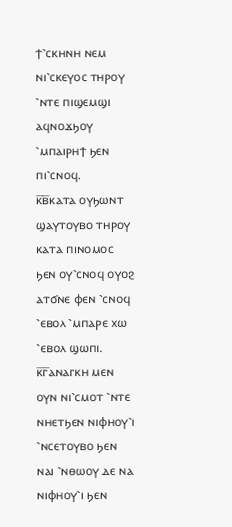ϯ⳿ⲥⲕⲏⲛⲏ ⲛⲉⲙ ⲛⲓ⳿ⲥⲕⲉⲩⲟⲥ ⲧⲏⲣⲟⲩ ⳿ⲛⲧⲉ ⲡⲓϣⲉⲙϣⲓ ⲁϥⲛⲟϫϧⲟⲩ ⳿ⲙⲡⲁⲓⲣⲏϯ ϧⲉⲛ ⲡⲓ⳿ⲥⲛⲟϥ.
ⲕ̅ⲃ̅ⲕⲁⲧⲁ ⲟⲩϧⲱⲛⲧ ϣⲁⲩⲧⲟⲩⲃⲟ ⲧⲏⲣⲟⲩ ⲕⲁⲧⲁ ⲡⲓⲛⲟⲙⲟⲥ ϧⲉⲛ ⲟⲩ⳿ⲥⲛⲟϥ ⲟⲩⲟϩ ⲁⲧϭⲛⲉ ⲫⲉⲛ ⳿ⲥⲛⲟϥ ⳿ⲉⲃⲟⲗ ⳿ⲙⲡⲁⲣⲉ ⲭⲱ ⳿ⲉⲃⲟⲗ ϣⲱⲡⲓ.
ⲕ̅ⲅ̅ⲁⲛⲁⲅⲕⲏ ⲙⲉⲛ ⲟⲩⲛ ⲛⲓ⳿ⲥⲙⲟⲧ ⳿ⲛⲧⲉ ⲛⲏⲉⲧϧⲉⲛ ⲛⲓⲫⲏⲟⲩ⳿ⲓ ⳿ⲛⲥⲉⲧⲟⲩⲃⲟ ϧⲉⲛ ⲛⲁⲓ ⳿ⲛⲑⲱⲟⲩ ⲇⲉ ⲛⲁ ⲛⲓⲫⲏⲟⲩ⳿ⲓ ϧⲉⲛ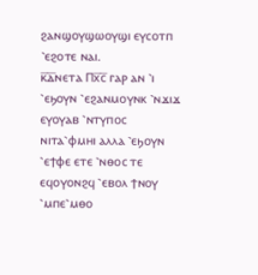ϩⲁⲛϣⲟⲩϣⲱⲟⲩϣⲓ ⲉⲩⲥⲟⲧⲡ ⳿ⲉϩⲟⲧⲉ ⲛⲁⲓ.
ⲕ̅ⲇ̅ⲛⲉⲧⲁ Ⲡⲭ̅ⲥ̅ ⲅⲁⲣ ⲁⲛ ⳿ⲓ ⳿ⲉϧⲟⲩⲛ ⳿ⲉϩⲁⲛⲙⲟⲩⲛⲕ ⳿ⲛϫⲓϫ ⲉⲩⲟⲩⲁⲃ ⳿ⲛⲧⲩⲡⲟⲥ ⲛⲓⲧⲁ⳿ⲫⲙⲏⲓ ⲁⲗⲗⲁ ⳿ⲉϧⲟⲩⲛ ⳿ⲉϯⲫⲉ ⲉⲧⲉ ⳿ⲛⲑⲟⲥ ⲧⲉ ⲉϥⲟⲩⲟⲛϩϥ ⳿ⲉⲃⲟⲗ ϯⲛⲟⲩ ⳿ⲙⲡⲉ⳿ⲙⲑⲟ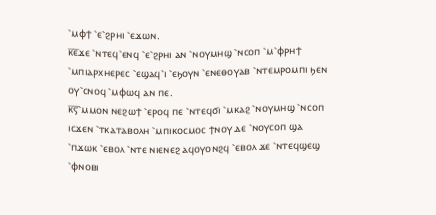⳿ⲙⲫϯ ⳿ⲉ⳿ϩⲣⲏⲓ ⳿ⲉϫⲱⲛ.
ⲕ̅ⲉ̅ϫⲉ ⳿ⲛⲧⲉϥ⳿ⲉⲛϥ ⳿ⲉ⳿ϩⲣⲏⲓ ⲁⲛ ⳿ⲛⲟⲩⲙⲏϣ ⳿ⲛⲥⲟⲡ ⳿ⲙ⳿ⲫⲣⲏϯ ⳿ⲙⲡⲓⲁⲣⲭⲏⲉⲣⲉⲥ ⳿ⲉϣⲁϥ⳿ⲓ ⳿ⲉϧⲟⲩⲛ ⳿ⲉⲛⲉⲑⲟⲩⲁⲃ ⳿ⲛⲧⲉⲙⲣⲟⲙⲡⲓ ϧⲉⲛ ⲟⲩ⳿ⲥⲛⲟϥ ⳿ⲙⲫⲱϥ ⲁⲛ ⲡⲉ.
ⲕ̅ⲋ̅⳿ⲙⲙⲟⲛ ⲛⲉϩⲱϯ ⳿ⲉⲣⲟϥ ⲡⲉ ⳿ⲛⲧⲉϥϭⲓ ⳿ⲙⲕⲁϩ ⳿ⲛⲟⲩⲙⲏϣ ⳿ⲛⲥⲟⲡ ⲓⲥϫⲉⲛ ⳿ⲧⲕⲁⲧⲁⲃⲟⲗⲏ ⳿ⲙⲡⲓⲕⲟⲥⲙⲟⲥ ϯⲛⲟⲩ ⲇⲉ ⳿ⲛⲟⲩⲥⲟⲡ ϣⲁ ⳿ⲡϫⲱⲕ ⳿ⲉⲃⲟⲗ ⳿ⲛⲧⲉ ⲛⲓⲉⲛⲉϩ ⲁϥⲟⲩⲟⲛϩϥ ⳿ⲉⲃⲟⲗ ϫⲉ ⳿ⲛⲧⲉϥϣⲉϣ ⳿ⲫⲛⲟⲃⲓ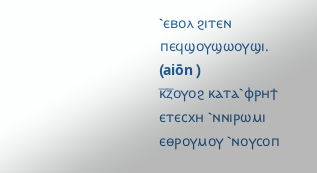⳿ⲉⲃⲟⲗ ϩⲓⲧⲉⲛ ⲡⲉϥϣⲟⲩϣⲱⲟⲩϣⲓ. (aiōn )
ⲕ̅ⲍ̅ⲟⲩⲟϩ ⲕⲁⲧⲁ⳿ⲫⲣⲏϯ ⲉⲧⲉⲥⲭⲏ ⳿ⲛⲛⲓⲣⲱⲙⲓ ⲉⲑⲣⲟⲩⲙⲟⲩ ⳿ⲛⲟⲩⲥⲟⲡ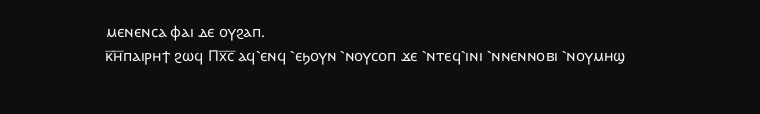ⲙⲉⲛⲉⲛⲥⲁ ⲫⲁⲓ ⲇⲉ ⲟⲩϩⲁⲡ.
ⲕ̅ⲏ̅ⲡⲁⲓⲣⲏϯ ϩⲱϥ Ⲡⲭ̅ⲥ̅ ⲁϥ⳿ⲉⲛϥ ⳿ⲉϧⲟⲩⲛ ⳿ⲛⲟⲩⲥⲟⲡ ϫⲉ ⳿ⲛⲧⲉϥ⳿ⲓⲛⲓ ⳿ⲛⲛⲉⲛⲛⲟⲃⲓ ⳿ⲛⲟⲩⲙⲏϣ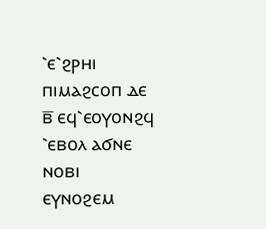⳿ⲉ⳿ϩⲣⲏⲓ ⲡⲓⲙⲁϩⲥⲟⲡ ⲇⲉ ⲃ̅ ⲉϥ⳿ⲉⲟⲩⲟⲛϩϥ ⳿ⲉⲃⲟⲗ ⲁϭⲛⲉ ⲛⲟⲃⲓ ⲉⲩⲛⲟϩⲉⲙ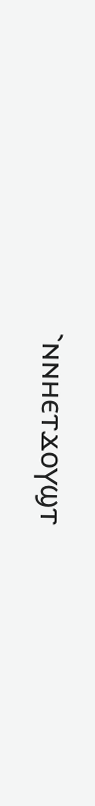⳿ⲛⲛⲏⲉⲧϫⲟⲩϣⲧ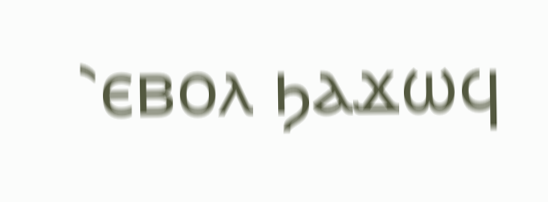⳿ⲉⲃⲟⲗ ϧⲁϫⲱϥ